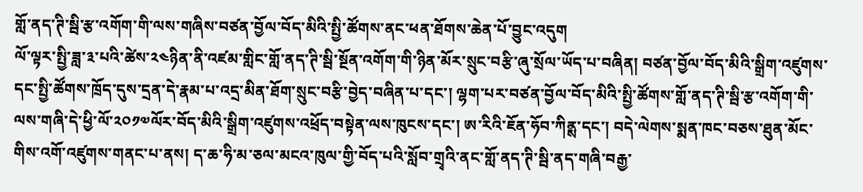གློ་ནད་ཊི་སྦི་རྩ་འགོག་གི་ལས་གཞིས་བཙན་བྱོལ་བོད་མིའི་སྤྱི་ཚོགས་ནང་ཕན་ཐོགས་ཆེན་པོ་བྱུང་འདུག
ལོ་ལྟར་སྤྱི་ཟླ་༣་པའི་ཚེས་༢༤ཉིན་ནི་འཛམ་གླིང་གློ་ནད་ཊི་སྦི་སྔོན་འགོག་གི་ཉིན་མོར་སྲུང་བརྩི་ཞུ་སྲོལ་ཡོད་པ་བཞིན། བཙན་བྱོལ་བོད་མིའི་སྒྲིག་འཛུགས་དང་སྤྱི་ཚོགས་ཁྲོད་དུས་དྲན་དེ་རྣམ་པ་འདྲ་མིན་ཐོག་སྲུང་བརྩི་བྱེད་བཞིན་པ་དང་། ལྷག་པར་བཙན་བྱོལ་བོད་མིའི་སྤྱི་ཚོགས་གློ་ནད་ཊི་སྦི་རྩ་འགོག་གི་ལས་གཞི་དེ་ཕྱི་ལོ་༢༠༡༧ལོར་བོད་མིའི་སྒྲིག་འཛུགས་འཕྲོད་བསྟེན་ལས་ཁུངས་དང་། ཨ་རིའི་ཇོན་ཧོབ་ཀིནྶ་དང་། བདེ་ལེགས་སྨན་ཁང་བཅས་ཐུན་མོང་གིས་འགོ་འཛུགས་གནང་པ་ནས། ད་ཆ་ཧི་མ་ཅལ་མངའ་ཁུལ་གྱི་བོད་པའི་སློབ་གྲྭའི་ནང་གློ་ནད་ཊི་སྦི་ནད་གཞི་བརྒྱ་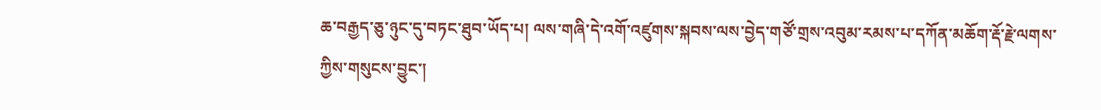ཆ་བརྒྱད་ཅུ་ཉུང་དུ་བཏང་ཐུབ་ཡོད་པ། ལས་གཞི་དེ་འགོ་འཛུགས་སྐབས་ལས་བྱེད་གཙོ་གྲས་འབུམ་རམས་པ་དཀོན་མཆོག་རྡོ་རྗེ་ལགས་ཀྱིས་གསུངས་བྱུང་།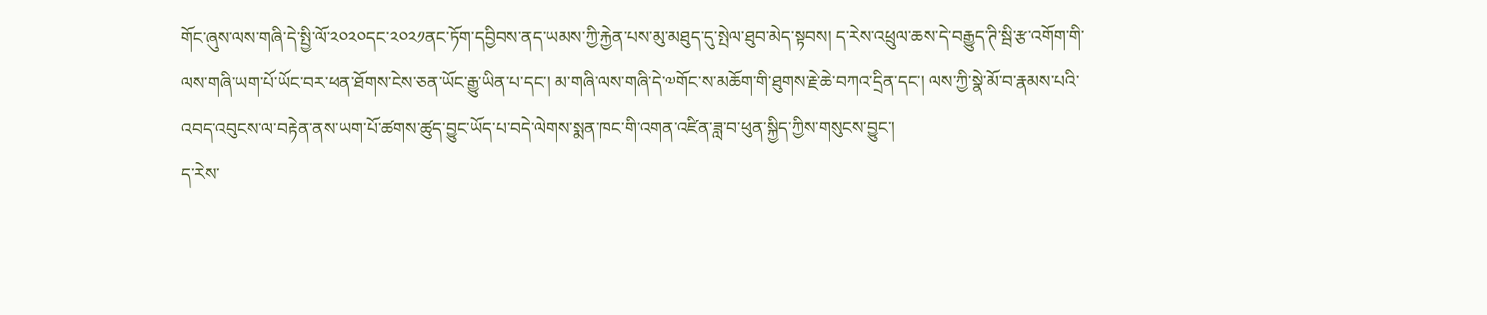གོང་ཞུས་ལས་གཞི་དེ་སྤྱི་ལོ་༢༠༢༠དང་༢༠༢༡ནང་ཏོག་དབྱིབས་ནད་ཡམས་ཀྱི་རྐྱེན་པས་མུ་མཐུད་དུ་སྤེལ་ཐུབ་མེད་སྟབས། ད་རེས་འཕྲུལ་ཆས་དེ་བརྒྱུད་ཊི་སྦི་རྩ་འགོག་གི་ལས་གཞི་ཡག་པོ་ཡོང་བར་ཕན་ཐོགས་ངེས་ཅན་ཡོང་རྒྱུ་ཡིན་པ་དང་། མ་གཞི་ལས་གཞི་དེ་༧གོང་ས་མཆོག་གི་ཐུགས་རྗེ་ཆེ་བཀའ་དྲིན་དང་། ལས་ཀྱི་སྣེ་མོ་བ་རྣམས་པའི་འབད་འབུངས་ལ་བརྟེན་ནས་ཡག་པོ་ཚགས་ཚུད་བྱུང་ཡོད་པ་བདེ་ལེགས་སྨན་ཁང་གི་འགན་འཛིན་ཟླ་བ་ཕུན་སྐྱིད་ཀྱིས་གསུངས་བྱུང་།
ད་རེས་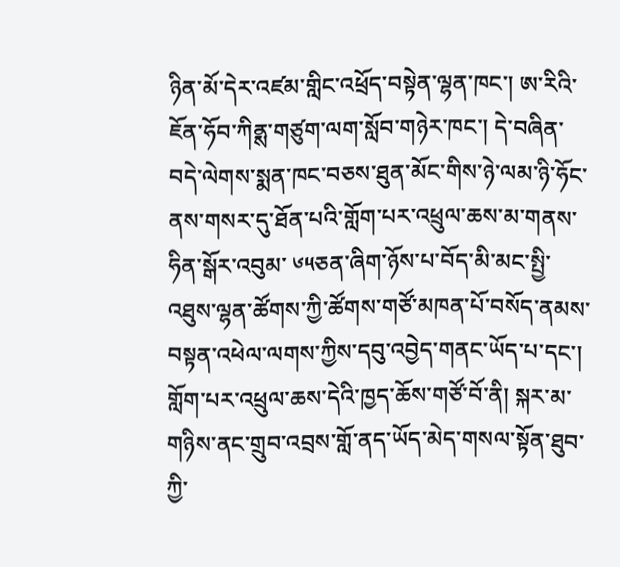ཉིན་མོ་དེར་འཛམ་གླིང་འཕྲོད་བསྟེན་ལྷན་ཁང་། ཨ་རིའི་ཇོན་ཧོབ་ཀིནྶ་གཙུག་ལག་སློབ་གཉེར་ཁང་། དེ་བཞིན་བདེ་ལེགས་སྨན་ཁང་བཅས་ཐུན་མོང་གིས་ཉེ་ལམ་ཉི་ཧོང་ནས་གསར་དུ་ཐོན་པའི་གློག་པར་འཕྲུལ་ཆས་མ་གནས་ཧིན་སྒོར་འབུམ་ ༦༥ཅན་ཞིག་ཉོས་པ་བོད་མི་མང་སྤྱི་འཐུས་ལྷན་ཚོགས་ཀྱི་ཚོགས་གཙོ་མཁན་པོ་བསོད་ནམས་བསྟན་འཕེལ་ལགས་ཀྱིས་དབུ་འབྱེད་གནང་ཡོད་པ་དང་། གློག་པར་འཕྲུལ་ཆས་དེའི་ཁྱད་ཆོས་གཙོ་བོ་ནི། སྐར་མ་གཉིས་ནང་གྲུབ་འབྲས་གློ་ནད་ཡོད་མེད་གསལ་སྟོན་ཐུབ་ཀྱི་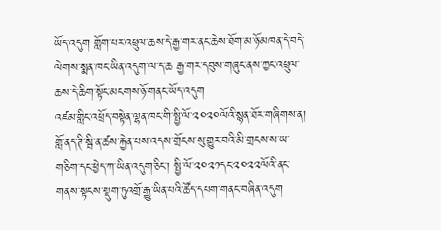ཡོད་འདུག གློག་པར་འཕྲུལ་ཆས་དེ་རྒྱ་གར་ནང་ཆེས་ཐོག་མ་ཉོ་མཁན་དེ་བདེ་ལེགས་སྨན་ཁང་ཡིན་འདུག་ལ་ད་ཆ རྒྱ་གར་དབུས་གཞུང་ནས་ཀྱང་འཕྲུལ་ཆས་དེ་ཆིག་སྟོང་མངགས་ཉོ་གནང་ཡོད་འདུག
འཛམ་གླིང་འཕྲོད་བསྟེན་ལྷན་ཁང་གི་སྤྱི་ལོ་༢༠༢༠ལོའི་སྙན་ཐོར་གཞིགས་ན། གློ་ནད་ཊི་སྦི་ན་ཚས་རྐྱེན་པས་འདས་གྲོངས་སུ་གྱུར་བའི་མི་གྲངས་ས་ཡ་གཅིག་དང་ཕྱེད་ཀ་ཡིན་འདུག་ཅིང་། སྤྱི་ལོ་༢༠༢༡དང་༢༠༢༢ལོའི་ནང་གནས་སྟངས་སྡུག་ཏུའགྲོ་རྒྱུ་ཡིན་པའི་ཚོད་དཔག་གནང་བཞིན་འདུག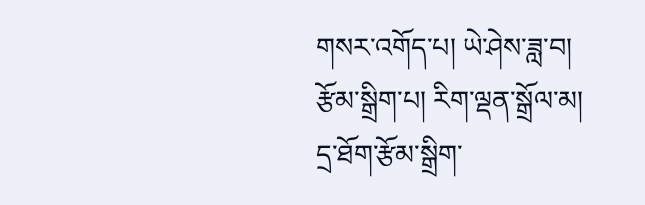གསར་འགོད་པ། ཡེ་ཤེས་ཟླ་བ།
རྩོམ་སྒྲིག་པ། རིག་ལྡན་སྒྲོལ་མ།
དྲ་ཐོག་རྩོམ་སྒྲིག་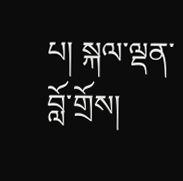པ། སྐལ་ལྡན་བློ་གྲོས།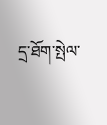དྲ་ཐོག་སྤེལ་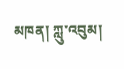མཁན། ཀླུ་འབུམ།